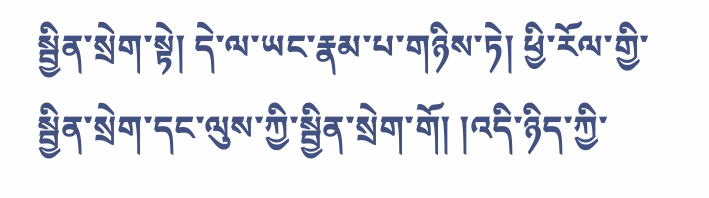སྦྱིན་སྲེག་སྟེ། དེ་ལ་ཡང་རྣམ་པ་གཉིས་ཏེ། ཕྱི་རོལ་གྱི་སྦྱིན་སྲེག་དང་ལུས་ཀྱི་སྦྱིན་སྲེག་གོ། །འདི་ཉིད་ཀྱི་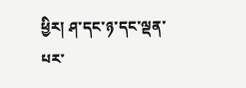ཕྱིར། ཤ་དང་ཉ་དང་ལྡན་པར་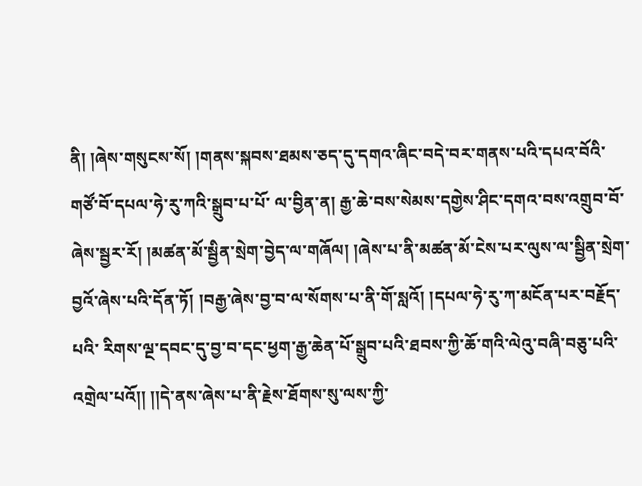ནི། །ཞེས་གསུངས་སོ། །གནས་སྐབས་ཐམས་ཅད་དུ་དགའ་ཞིང་བདེ་བར་གནས་པའི་དཔའ་བོའི་གཙོ་བོ་དཔལ་ཧེ་རུ་ཀའི་སྒྲུབ་པ་པོ་ ལ་བྱིན་ན། རྒྱ་ཆེ་བས་སེམས་དགྱེས་ཤིང་དགའ་བས་འགྲུབ་བོ་ཞེས་སྦྱར་རོ། །མཚན་མོ་སྦྱིན་སྲེག་བྱེད་ལ་གཞོལ། །ཞེས་པ་ནི་མཚན་མོ་ངེས་པར་ལུས་ལ་སྦྱིན་སྲེག་བྱའོ་ཞེས་པའི་དོན་ཏོ། །བརྒྱ་ཞེས་བྱ་བ་ལ་སོགས་པ་ནི་གོ་སླའོ། །དཔལ་ཧེ་རུ་ཀ་མངོན་པར་བརྗོད་པའི་ རིགས་ལྔ་དབང་དུ་བྱ་བ་དང་ཕྱག་རྒྱ་ཆེན་པོ་སྒྲུབ་པའི་ཐབས་ཀྱི་ཆོ་གའི་ལེའུ་བཞི་བཅུ་པའི་འགྲེལ་པའོ།། །།དེ་ནས་ཞེས་པ་ནི་རྗེས་ཐོགས་སུ་ལས་ཀྱི་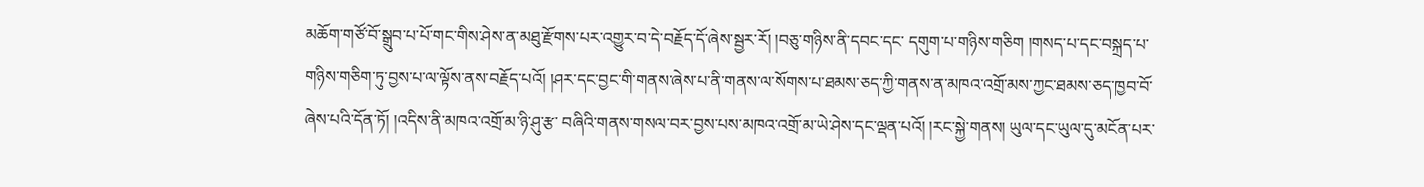མཆོག་གཙོ་བོ་སྒྲུབ་པ་པོ་གང་གིས་ཤེས་ན་མཐུ་རྫོགས་པར་འགྱུར་བ་དེ་བརྗོད་དོ་ཞེས་སྦྱར་རོ། །བཅུ་གཉིས་ནི་དབང་དང་ དགུག་པ་གཉིས་གཅིག །གསད་པ་དང་བསྐྲད་པ་གཉིས་གཅིག་ཏུ་བྱས་པ་ལ་ལྟོས་ནས་བརྗོད་པའོ། །ཤར་དང་བྱང་གི་གནས་ཞེས་པ་ནི་གནས་ལ་སོགས་པ་ཐམས་ཅད་ཀྱི་གནས་ན་མཁའ་འགྲོ་མས་ཀྱང་ཐམས་ཅད་ཁྱབ་བོ་ཞེས་པའི་དོན་ཏོ། །འདིས་ནི་མཁའ་འགྲོ་མ་ཉི་ཤུ་རྩ་ བཞིའི་གནས་གསལ་བར་བྱས་པས་མཁའ་འགྲོ་མ་ཡེ་ཤེས་དང་ལྡན་པའོ། །རང་སྐྱེ་གནས། ཡུལ་དང་ཡུལ་དུ་མངོན་པར་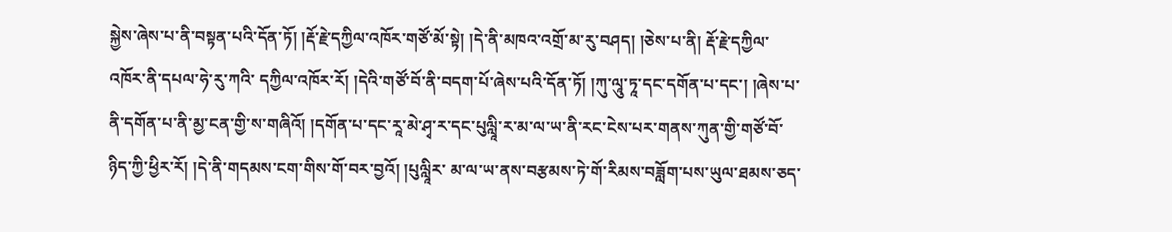སྐྱེས་ཞེས་པ་ནི་བསྟན་པའི་དོན་ཏོ། །རྡོ་རྗེ་དཀྱིལ་འཁོར་གཙོ་མོ་སྟེ། །དེ་ནི་མཁའ་འགྲོ་མ་རུ་བཤད། །ཅེས་པ་ནི། རྡོ་རྗེ་དཀྱིལ་འཁོར་ནི་དཔལ་ཧེ་རུ་ཀའི་ དཀྱིལ་འཁོར་རོ། །དེའི་གཙོ་བོ་ནི་བདག་པོ་ཞེས་པའི་དོན་ཏོ། །ཀུ་ལཱུ་ཏཱ་དང་དགོན་པ་དང་། །ཞེས་པ་ནི་དགོན་པ་ནི་མྱ་ངན་གྱི་ས་གཞིའོ། །དགོན་པ་དང་རཱ་མེ་ཤྭ་ར་དང་པུལླཱི་ར་མ་ལ་ཡ་ནི་རང་ངེས་པར་གནས་ཀུན་གྱི་གཙོ་བོ་ཉིད་ཀྱི་ཕྱིར་རོ། །དེ་ནི་གདམས་ངག་གིས་གོ་བར་བྱའོ། །པུལླཱིར་ མ་ལ་ཡ་ནས་བརྩམས་ཏེ་གོ་རིམས་བཟློག་པས་ཡུལ་ཐམས་ཅད་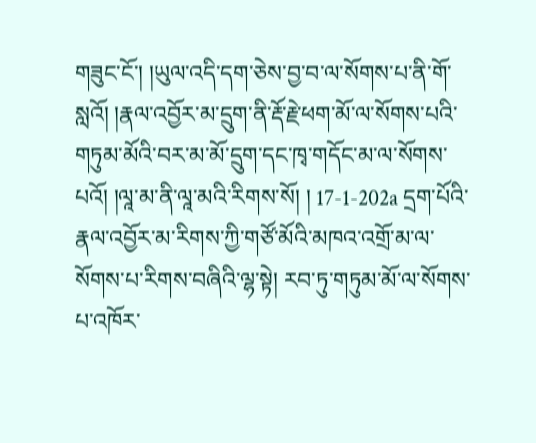གཟུང་ངོ་། །ཡུལ་འདི་དག་ཅེས་བྱ་བ་ལ་སོགས་པ་ནི་གོ་སླའོ། །རྣལ་འབྱོར་མ་དྲུག་ནི་རྡོ་རྗེ་ཕག་མོ་ལ་སོགས་པའི་གཏུམ་མོའི་བར་མ་མོ་དྲུག་དང་ཁྭ་གདོང་མ་ལ་སོགས་པའོ། །ལཱ་མ་ནི་ལཱ་མའི་རིགས་སོ། ། 17-1-202a དྲག་པོའི་རྣལ་འབྱོར་མ་རིགས་ཀྱི་གཙོ་མོའི་མཁའ་འགྲོ་མ་ལ་སོགས་པ་རིགས་བཞིའི་ལྷ་སྟེ། རབ་ཏུ་གཏུམ་མོ་ལ་སོགས་པ་འཁོར་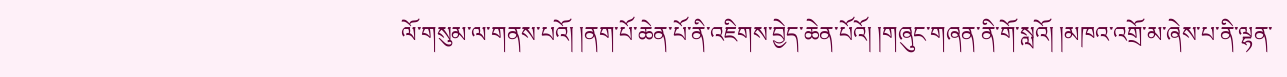ལོ་གསུམ་ལ་གནས་པའོ། །ནག་པོ་ཆེན་པོ་ནི་འཇིགས་བྱེད་ཆེན་པོའོ། །གཞུང་གཞན་ནི་གོ་སླའོ། །མཁའ་འགྲོ་མ་ཞེས་པ་ནི་ལྷན་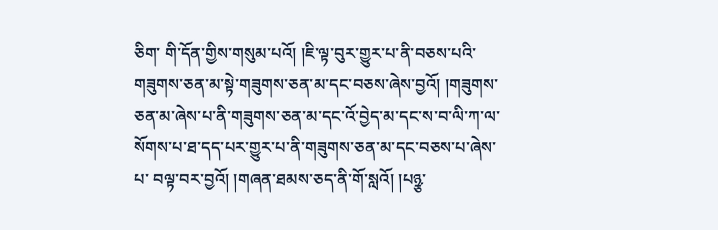ཅིག་ གི་དོན་གྱིས་གསུམ་པའོ། །ཇི་ལྟ་བུར་གྱུར་པ་ནི་བཅས་པའི་གཟུགས་ཅན་མ་སྟེ་གཟུགས་ཅན་མ་དང་བཅས་ཞེས་བྱའོ། །གཟུགས་ཅན་མ་ཞེས་པ་ནི་གཟུགས་ཅན་མ་དང་འོ་བྱེད་མ་དང་ས་བ་ལི་ཀ་ལ་སོགས་པ་ཐ་དད་པར་གྱུར་པ་ནི་གཟུགས་ཅན་མ་དང་བཅས་པ་ཞེས་པ་ བལྟ་བར་བྱའོ། །གཞན་ཐམས་ཅད་ནི་གོ་སླའོ། །པཉྩ་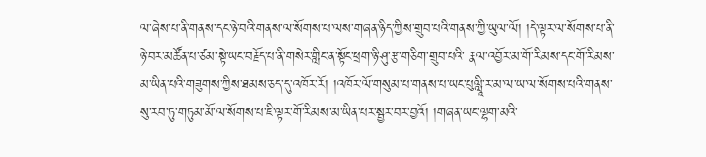ལ་ཞེས་པ་ནི་གནས་དང་ཉེ་བའི་གནས་ལ་སོགས་པ་ལས་གཞན་ཉིད་ཀྱིས་གྲུབ་པའི་གནས་ཀྱི་ཡུལ་ལོ། །དེ་ལྟར་ལ་སོགས་པ་ནི་ཉེ་བར་མཚོན་པ་ཙམ་སྟེ་ཡང་བརྗོད་པ་ནི་གསེར་གླིང་ན་སྟོང་ཕྲག་ཉི་ཤུ་རྩ་གཅིག་གྲུབ་པའི་ རྣལ་འབྱོར་མ་གོ་རིམས་དང་གོ་རིམས་མ་ཡིན་པའི་གཟུགས་ཀྱིས་ཐམས་ཅད་དུ་འཁོར་རོ། །འཁོར་ལོ་གསུམ་པ་གནས་པ་ཡང་པུལླཱི་ར་མ་ལ་ཡ་ལ་སོགས་པའི་གནས་སུ་རབ་ཏུ་གཏུམ་མོ་ལ་སོགས་པ་ཇི་ལྟར་གོ་རིམས་མ་ཡིན་པར་སྦྱར་བར་བྱའོ། །གཞན་ཡང་ལྷག་མའི་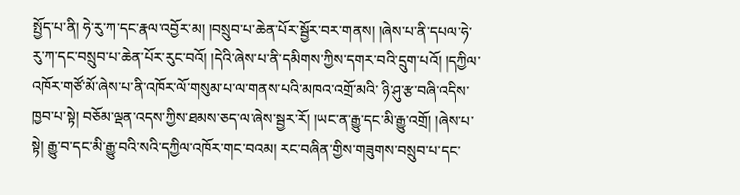སྤྱོད་པ་ནི། ཧེ་རུ་ཀ་དང་རྣལ་འབྱོར་མ། །བསྲུབ་པ་ཆེན་པོར་སྦྱོར་བར་གནས། །ཞེས་པ་ནི་དཔལ་ཧེ་རུ་ཀ་དང་བསྲུབ་པ་ཆེན་པོར་རུང་བའོ། །དེའི་ཞེས་པ་ནི་དམིགས་ཀྱིས་དགར་བའི་དྲུག་པའོ། །དཀྱིལ་འཁོར་གཙོ་མོ་ཞེས་པ་ནི་འཁོར་ལོ་གསུམ་པ་ལ་གནས་པའི་མཁའ་འགྲོ་མའི་ ཉི་ཤུ་རྩ་བཞི་འདིས་ཁྱབ་པ་སྟེ། བཅོམ་ལྡན་འདས་ཀྱིས་ཐམས་ཅད་ལ་ཞེས་སྦྱར་རོ། །ཡང་ན་རྒྱུ་དང་མི་རྒྱུ་འགྲོ། །ཞེས་པ་སྟེ། རྒྱུ་བ་དང་མི་རྒྱུ་བའི་སའི་དཀྱིལ་འཁོར་གང་བའམ། རང་བཞིན་གྱིས་གཟུགས་བསྲུབ་པ་དང་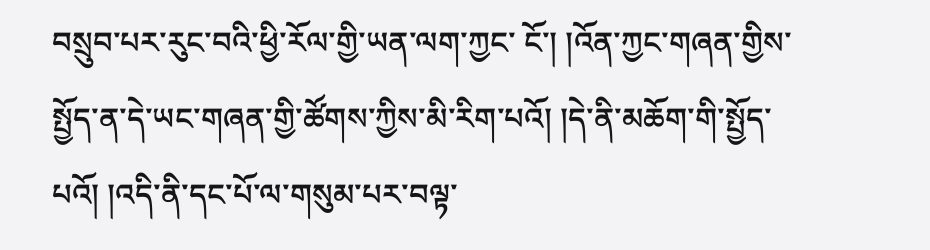བསྲུབ་པར་རུང་བའི་ཕྱི་རོལ་གྱི་ཡན་ལག་ཀྱང་ ངོ་། །འོན་ཀྱང་གཞན་གྱིས་སྤྱོད་ན་དེ་ཡང་གཞན་གྱི་ཚོགས་ཀྱིས་མི་རིག་པའོ། །དེ་ནི་མཆོག་གི་སྤྱོད་པའོ། །འདི་ནི་དང་པོ་ལ་གསུམ་པར་བལྟ་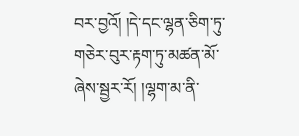བར་བྱའོ། །དེ་དང་ལྷན་ཅིག་ཏུ་གཅེར་བུར་རྟག་ཏུ་མཚན་མོ་ཞེས་སྦྱར་རོ། །ལྷག་མ་ནི་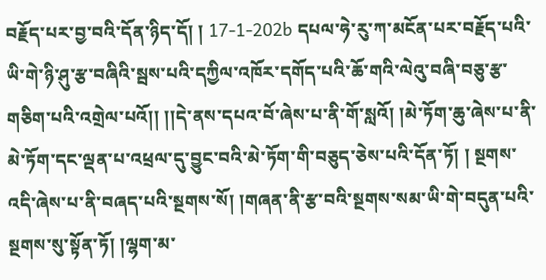བརྗོད་པར་བྱ་བའི་དོན་ཉིད་དོ། ། 17-1-202b དཔལ་ཧེ་རུ་ཀ་མངོན་པར་བརྗོད་པའི་ཡི་གེ་ཉི་ཤུ་རྩ་བཞིའི་སྦས་པའི་དཀྱིལ་འཁོར་དགོད་པའི་ཆོ་གའི་ལེའུ་བཞི་བཅུ་རྩ་གཅིག་པའི་འགྲེལ་པའོ།། །།དེ་ནས་དཔའ་བོ་ཞེས་པ་ནི་གོ་སླའོ། །མེ་ཏོག་ཆུ་ཞེས་པ་ནི་མེ་ཏོག་དང་ལྡན་པ་འཕྲལ་དུ་བྱུང་བའི་མེ་ཏོག་གི་བཅུད་ཅེས་པའི་དོན་ཏོ། ། སྔགས་འདི་ཞེས་པ་ནི་བཞད་པའི་སྔགས་སོ། །གཞན་ནི་རྩ་བའི་སྔགས་སམ་ཡི་གེ་བདུན་པའི་སྔགས་སུ་སྟོན་ཏོ། །ལྷག་མ་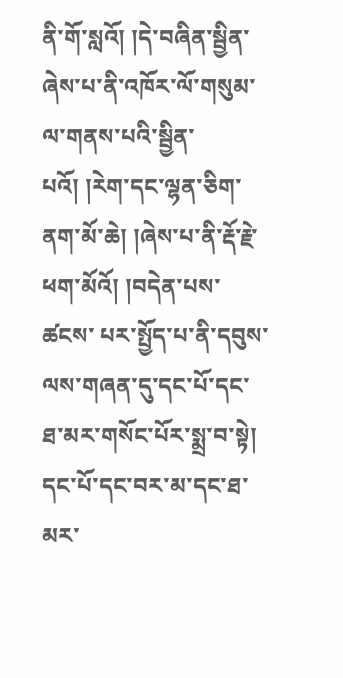ནི་གོ་སླའོ། །དེ་བཞིན་སྦྱིན་ཞེས་པ་ནི་འཁོར་ལོ་གསུམ་ལ་གནས་པའི་སྦྱིན་པའོ། །རེག་དང་ལྷན་ཅིག་ནག་མོ་ཆེ། །ཞེས་པ་ནི་རྡོ་རྗེ་ཕག་མོའོ། །བདེན་པས་ཚངས་ པར་སྤྱོད་པ་ནི་དབུས་ལས་གཞན་དུ་དང་པོ་དང་ཐ་མར་གསོང་པོར་སྨྲ་བ་སྟེ། དང་པོ་དང་བར་མ་དང་ཐ་མར་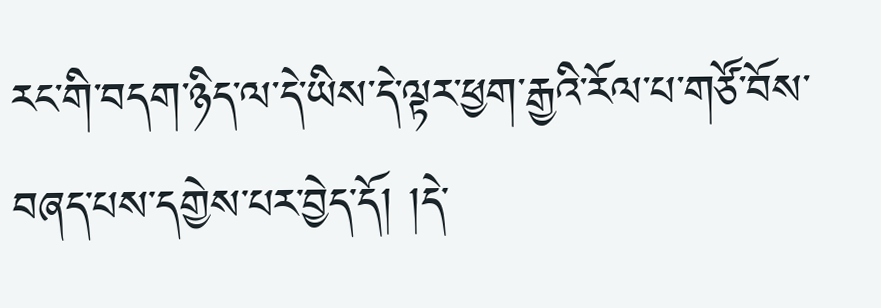རང་གི་བདག་ཉིད་ལ་དེ་ཡིས་དེ་ལྟར་ཕྱག་རྒྱའི་རོལ་པ་གཙོ་བོས་བཞད་པས་དགྱེས་པར་བྱེད་དོ། །དེ་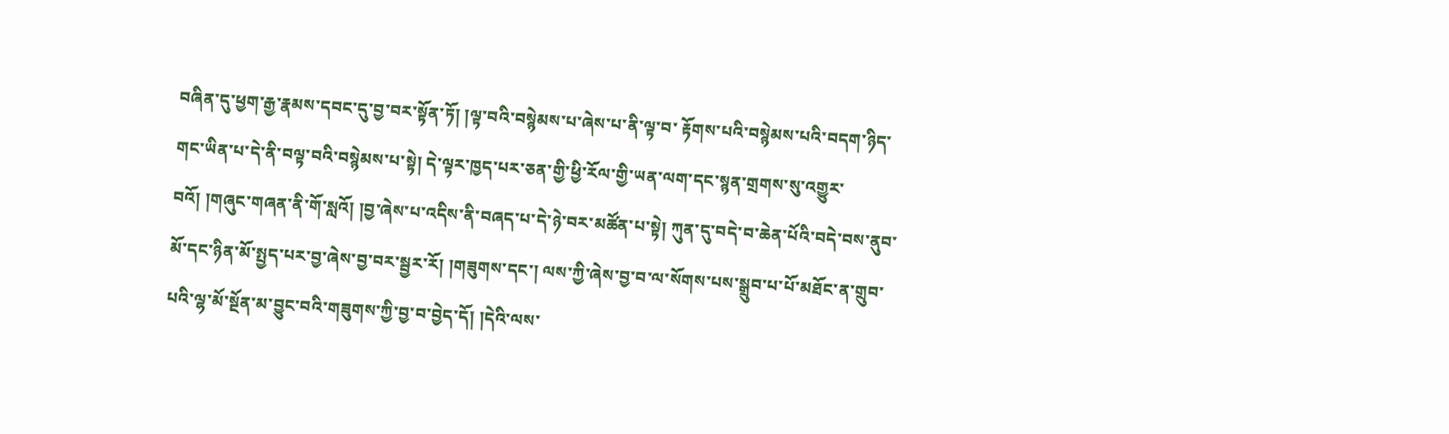བཞིན་དུ་ཕྱག་རྒྱ་རྣམས་དབང་དུ་བྱ་བར་སྟོན་ཏོ། །ལྟ་བའི་བསྙེམས་པ་ཞེས་པ་ནི་ལྟ་བ་ རྟོགས་པའི་བསྙེམས་པའི་བདག་ཉིད་གང་ཡིན་པ་དེ་ནི་བལྟ་བའི་བསྙེམས་པ་སྟེ། དེ་ལྟར་ཁྱད་པར་ཅན་གྱི་ཕྱི་རོལ་གྱི་ཡན་ལག་དང་སྙན་གྲགས་སུ་འགྱུར་བའོ། །གཞུང་གཞན་ནི་གོ་སླའོ། །བྱ་ཞེས་པ་འདིས་ནི་བཞད་པ་དེ་ཉེ་བར་མཚོན་པ་སྟེ། ཀུན་དུ་བདེ་བ་ཆེན་པོའི་བདེ་བས་ནུབ་ མོ་དང་ཉིན་མོ་སྤྱད་པར་བྱ་ཞེས་བྱ་བར་སྦྱར་རོ། །གཟུགས་དང་། ལས་ཀྱི་ཞེས་བྱ་བ་ལ་སོགས་པས་སྒྲུབ་པ་པོ་མཐོང་ན་གྲུབ་པའི་ལྷ་མོ་སྔོན་མ་བྱུང་བའི་གཟུགས་ཀྱི་བྱ་བ་བྱེད་དོ། །དེའི་ལས་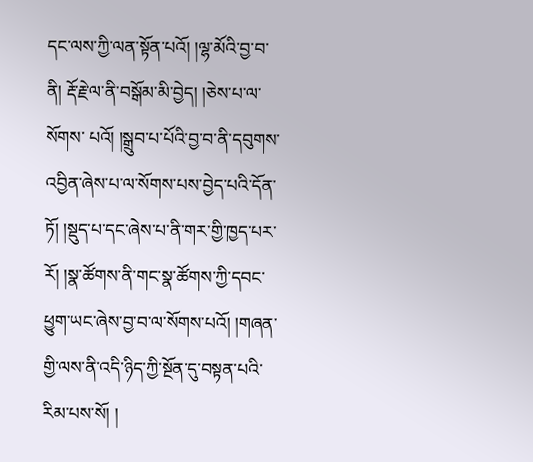དང་ལས་ཀྱི་ལན་སྟོན་པའོ། །ལྷ་མོའི་བྱ་བ་ནི། རྡོ་རྗེ་ལ་ནི་བསྒོམ་མི་བྱེད། །ཅེས་པ་ལ་སོགས་ པའོ། །སྒྲུབ་པ་པོའི་བྱ་བ་ནི་དབུགས་འབྱིན་ཞེས་པ་ལ་སོགས་པས་བྱེད་པའི་དོན་ཏོ། །སྡུད་པ་དང་ཞེས་པ་ནི་གར་གྱི་ཁྱད་པར་རོ། །སྣ་ཚོགས་ནི་གང་སྣ་ཚོགས་ཀྱི་དབང་ཕྱུག་ཡང་ཞེས་བྱ་བ་ལ་སོགས་པའོ། །གཞན་གྱི་ལས་ནི་འདི་ཉིད་ཀྱི་སྔོན་དུ་བསྟན་པའི་རིམ་པས་སོ། །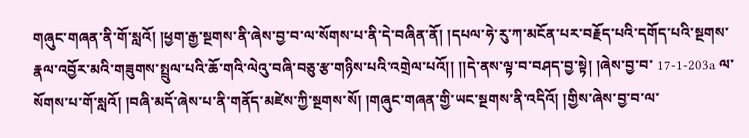གཞུང་གཞན་ནི་གོ་སླའོ། །ཕྱག་རྒྱ་སྔགས་ནི་ཞེས་བྱ་བ་ལ་སོགས་པ་ནི་དེ་བཞིན་ནོ། །དཔལ་ཧེ་རུ་ཀ་མངོན་པར་བརྗོད་པའི་དགོད་པའི་སྔགས་རྣལ་འབྱོར་མའི་གཟུགས་སྤྲུལ་པའི་ཆོ་གའི་ལེའུ་བཞི་བཅུ་རྩ་གཉིས་པའི་འགྲེལ་པའོ།། །།དེ་ནས་ལྟ་བ་བཤད་བྱ་སྟེ། །ཞེས་བྱ་བ་ 17-1-203a ལ་སོགས་པ་གོ་སླའོ། །བཞི་མདོ་ཞེས་པ་ནི་གནོད་མཛེས་ཀྱི་སྔགས་སོ། །གཞུང་གཞན་གྱི་ཡང་སྔགས་ནི་འདིའོ། །གྱིས་ཞེས་བྱ་བ་ལ་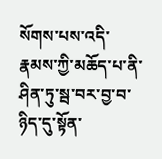སོགས་པས་འདི་རྣམས་ཀྱི་མཆོད་པ་ནི་ཤིན་ཏུ་སྦ་བར་བྱ་བ་ཉིད་དུ་སྟོན་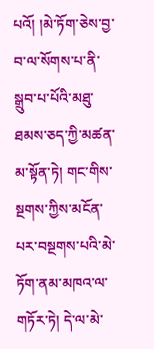པའོ། །མེ་ཏོག་ཅེས་བྱ་བ་ལ་སོགས་པ་ནི་སྒྲུབ་པ་པོའི་མཐུ་ ཐམས་ཅད་ཀྱི་མཚན་མ་སྟོན་ཏེ། གང་གིས་སྔགས་ཀྱིས་མངོན་པར་བསྔགས་པའི་མེ་ཏོག་ནམ་མཁའ་ལ་གཏོར་ཏེ། དེ་ལ་མེ་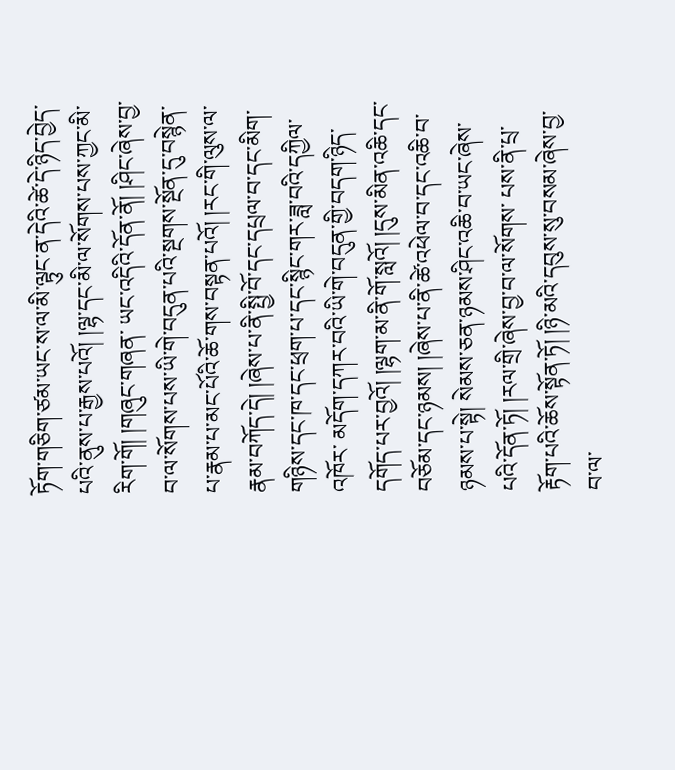ཏོག་གཅིག་ཙམ་ཡང་ས་ལ་མི་ལྟུང་ན་དེའི་ཚེ་དེ་ཉིད་བྱེད་པའི་ནུས་པ་རྒྱས་པའོ། །ལྷ་དང་མི་ལ་སོགས་པས་ཀྱང་མི་རིག་གོ། །གཞུང་གཞན་ ཡང་འདིའི་དོན་ནོ། །ཤིང་ཞེས་བྱ་བ་ལ་སོགས་པས་ཡི་གེ་བདུན་པའི་སྔགས་སྔོན་དུ་བསྙེན་པ་རྣམ་པ་མང་པོའི་ཆོ་གས་བསྟན་པའོ། །རང་གི་ལུས་ལ་རྣམ་བཀོད་དེ། །ཞེས་པ་ནི་སྤྱི་བོ་དང་དཔྲལ་བ་དང་མིག་གཉིས་དང་ཁ་དང་ཕྲག་པ་དང་སྙིང་གར་ཟླ་བའི་དཀྱིལ་འཁོར་ མདོག་དཀར་བའི་ཡི་གེ་བདུན་གྱི་བདག་ཉིད་དགོད་པར་བྱའོ། །ལྷག་མ་ནི་གོ་སླའོ། །དུས་མིན་འཆི་དང་བཅོམ་དང་ཉམས། །ཞེས་པ་ནི་ཚེ་འཕེལ་བ་དང་འཆི་བ་ཉམས་པ་སྟེ། སེམས་ཅན་ཉམས་ཤིང་འཆི་བ་ཡང་ཞེས་པའི་དོན་ཏོ། །རལ་གྲི་ཞེས་བྱ་བ་ལ་སོགས་ པས་ནི་པྲ་རྟོག་པའི་ཆོས་སྟོན་ཏོ། །ཉི་མའི་དབུས་སུ་བསམ་ཞེས་བྱ་བ་ལ་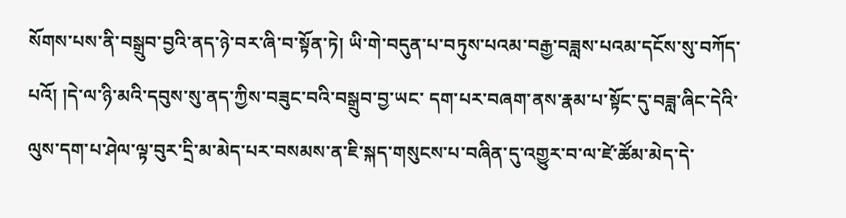སོགས་པས་ནི་བསྒྲུབ་བྱའི་ནད་ཉེ་བར་ཞི་བ་སྟོན་ཏེ། ཡི་གེ་བདུན་པ་བཏུས་པའམ་བརྒྱ་བཟླས་པའམ་དངོས་སུ་བཀོད་པའོ། །དེ་ལ་ཉི་མའི་དབུས་སུ་ནད་ཀྱིས་བཟུང་བའི་བསྒྲུབ་བྱ་ཡང་ དག་པར་བཞག་ནས་རྣམ་པ་སྟོང་དུ་བཟླ་ཞིང་དེའི་ལུས་དག་པ་ཤེལ་ལྟ་བུར་དྲི་མ་མེད་པར་བསམས་ན་ཇི་སྐད་གསུངས་པ་བཞིན་དུ་འགྱུར་བ་ལ་ཛེ་ཚོམ་མེད་དེ་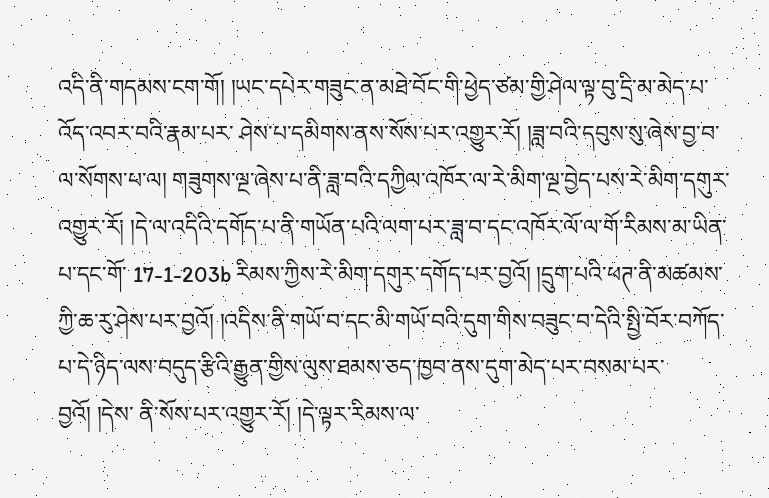འདི་ནི་གདམས་ངག་གོ། །ཡང་དཔེར་གཟུང་ན་མཐེ་བོང་གི་ཕྱེད་ཙམ་གྱི་ཤེལ་ལྟ་བུ་དྲི་མ་མེད་པ་འོད་འབར་བའི་རྣམ་པར་ ཤེས་པ་དམིགས་ནས་སོས་པར་འགྱུར་རོ། །ཟླ་བའི་དབུས་སུ་ཞེས་བྱ་བ་ལ་སོགས་པ་ལ། གཟུགས་ལྔ་ཞེས་པ་ནི་ཟླ་བའི་དཀྱིལ་འཁོར་ལ་རེ་མིག་ལྔ་བྱེད་པས་རེ་མིག་དགུར་འགྱུར་རོ། །དེ་ལ་འདིའི་དགོད་པ་ནི་གཡོན་པའི་ལག་པར་ཟླ་བ་དང་འཁོར་ལོ་ལ་གོ་རིམས་མ་ཡིན་པ་དང་གོ་ 17-1-203b རིམས་ཀྱིས་རེ་མིག་དགུར་དགོད་པར་བྱའོ། །དྲུག་པའི་ཕཊ་ནི་མཚམས་ཀྱི་ཆ་རུ་ཤེས་པར་བྱའོ། །འདིས་ནི་གཡོ་བ་དང་མི་གཡོ་བའི་དུག་གིས་བཟུང་བ་དེའི་སྤྱི་བོར་བཀོད་པ་དེ་ཉིད་ལས་བདུད་རྩིའི་རྒྱུན་གྱིས་ལུས་ཐམས་ཅད་ཁྱབ་ནས་དུག་མེད་པར་བསམ་པར་བྱའོ། །དེས་ ནི་སོས་པར་འགྱུར་རོ། །དེ་ལྟར་རིམས་ལ་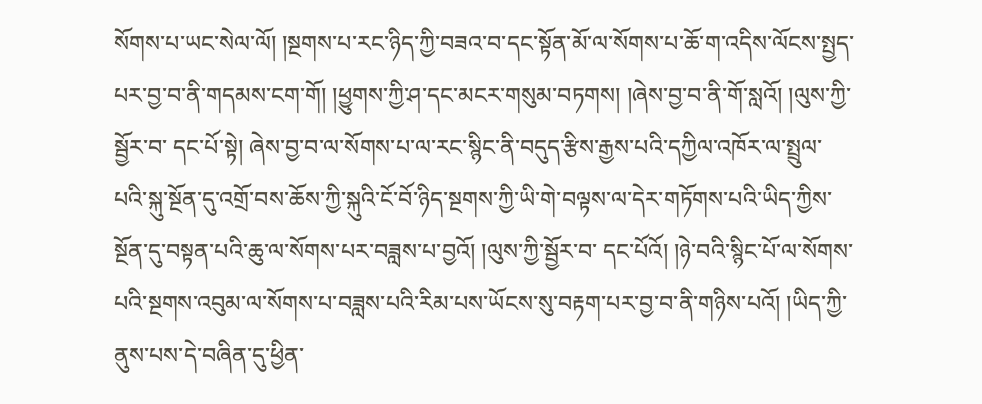སོགས་པ་ཡང་སེལ་ལོ། །སྔགས་པ་རང་ཉིད་ཀྱི་བཟའ་བ་དང་སྟོན་མོ་ལ་སོགས་པ་ཆོ་ག་འདིས་ལོངས་སྤྱད་པར་བྱ་བ་ནི་གདམས་ངག་གོ། །ཕྱུགས་ཀྱི་ཤ་དང་མངར་གསུམ་བཏགས། །ཞེས་བྱ་བ་ནི་གོ་སླའོ། །ལུས་ཀྱི་སྦྱོར་བ་ དང་པོ་སྟེ། ཞེས་བྱ་བ་ལ་སོགས་པ་ལ་རང་སྙིང་ནི་བདུད་རྩིས་རྒྱས་པའི་དཀྱིལ་འཁོར་ལ་སྤྲུལ་པའི་སྐུ་སྔོན་དུ་འགྲོ་བས་ཆོས་ཀྱི་སྐུའི་ངོ་བོ་ཉིད་སྔགས་ཀྱི་ཡི་གེ་བལྟས་ལ་དེར་གཏོགས་པའི་ཡིད་ཀྱིས་སྔོན་དུ་བསྟན་པའི་ཆུ་ལ་སོགས་པར་བཟླས་པ་བྱའོ། །ལུས་ཀྱི་སྦྱོར་བ་ དང་པོའོ། །ཉེ་བའི་སྙིང་པོ་ལ་སོགས་པའི་སྔགས་འབུམ་ལ་སོགས་པ་བཟླས་པའི་རིམ་པས་ཡོངས་སུ་བརྟག་པར་བྱ་བ་ནི་གཉིས་པའོ། །ཡིད་ཀྱི་ནུས་པས་དེ་བཞིན་དུ་ཕྱིན་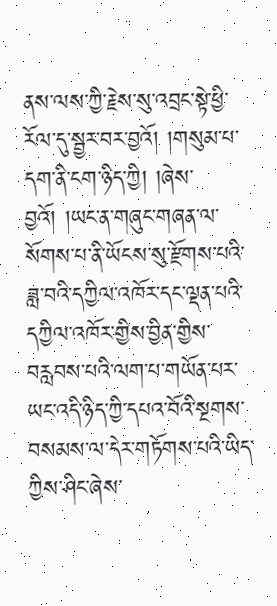ནས་ལས་ཀྱི་རྗེས་སུ་འབྲང་སྟེ་ཕྱི་རོལ་དུ་སྦྱར་བར་བྱའོ། །གསུམ་པ་དག་ནི་ངག་ཉིད་ཀྱི། །ཞེས་ བྱའོ། །ཡང་ན་གཞུང་གཞན་ལ་སོགས་པ་ནི་ཡོངས་སུ་རྫོགས་པའི་ཟླ་བའི་དཀྱིལ་འཁོར་དང་ལྡན་པའི་དཀྱིལ་འཁོར་གྱིས་བྱིན་གྱིས་བརླབས་པའི་ལག་པ་གཡོན་པར་ཡང་འདི་ཉིད་ཀྱི་དཔའ་བོའི་སྔགས་བསམས་ལ་དེར་གཏོགས་པའི་ཡིད་ཀྱིས་ཤིང་ཞེས་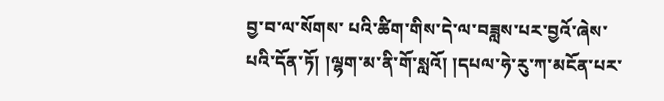བྱ་བ་ལ་སོགས་ པའི་ཚིག་གིས་དེ་ལ་བཟླས་པར་བྱའོ་ཞེས་པའི་དོན་ཏོ། །ལྷག་མ་ནི་གོ་སླའོ། །དཔལ་ཧེ་རུ་ཀ་མངོན་པར་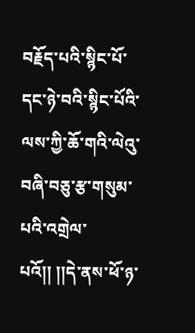བརྗོད་པའི་སྙིང་པོ་དང་ཉེ་བའི་སྙིང་པོའི་ལས་ཀྱི་ཆོ་གའི་ལེའུ་བཞི་བཅུ་རྩ་གསུམ་པའི་འགྲེལ་པའོ།། །།དེ་ནས་ཕོ་ཉ་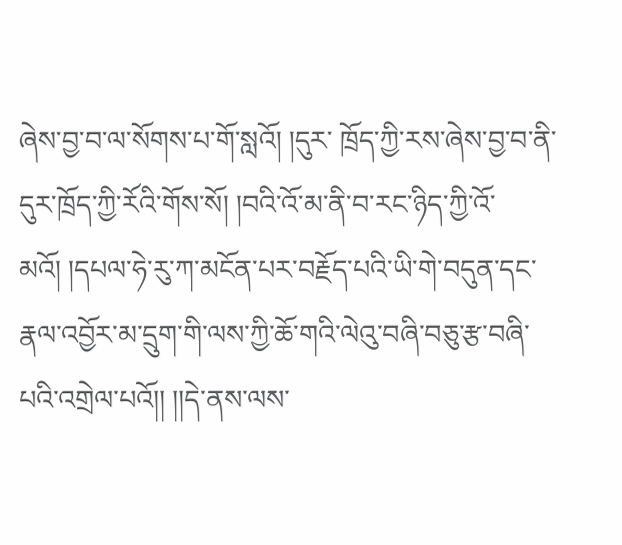ཞེས་བྱ་བ་ལ་སོགས་པ་གོ་སླའོ། །དུར་ ཁྲོད་ཀྱི་རས་ཞེས་བྱ་བ་ནི་དུར་ཁྲོད་ཀྱི་རོའི་གོས་སོ། །བའི་འོ་མ་ནི་བ་རང་ཉིད་ཀྱི་འོ་མའོ། །དཔལ་ཧེ་རུ་ཀ་མངོན་པར་བརྗོད་པའི་ཡི་གེ་བདུན་དང་རྣལ་འབྱོར་མ་དྲུག་གི་ལས་ཀྱི་ཆོ་གའི་ལེའུ་བཞི་བཅུ་རྩ་བཞི་པའི་འགྲེལ་པའོ།། །།དེ་ནས་ལས་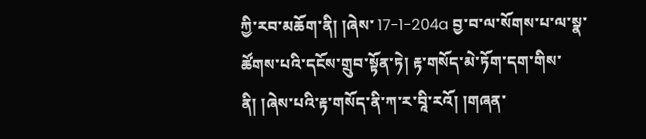ཀྱི་རབ་མཆོག་ནི། །ཞེས་ 17-1-204a བྱ་བ་ལ་སོགས་པ་ལ་སྣ་ཚོགས་པའི་དངོས་གྲུབ་སྟོན་ཏེ། རྟ་གསོད་མེ་ཏོག་དག་གིས་ནི། །ཞེས་པའི་རྟ་གསོད་ནི་ཀ་ར་བཱི་རའོ། །གཞན་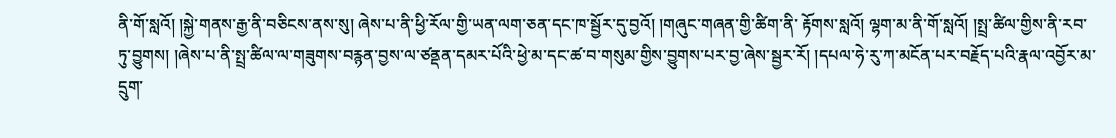ནི་གོ་སླའོ། །སྐྱེ་གནས་རྒྱ་ནི་བཅིངས་ནས་སུ། ཞེས་པ་ནི་ཕྱི་རོལ་གྱི་ཡན་ལག་ཅན་དང་ཁ་སྦྱོར་དུ་བྱའོ། །གཞུང་གཞན་གྱི་ཚིག་ནི་ རྟོགས་སླའོ། ལྷག་མ་ནི་གོ་སླའོ། །སྤྲ་ཚིལ་གྱིས་ནི་རབ་ཏུ་བྱུགས། །ཞེས་པ་ནི་སྤྲ་ཚིལ་ལ་གཟུགས་བརྙན་བྱས་ལ་ཙནྡན་དམར་པོའི་ཕྱེ་མ་དང་ཚ་བ་གསུམ་གྱིས་བྱུགས་པར་བྱ་ཞེས་སྦྱར་རོ། །དཔལ་ཧེ་རུ་ཀ་མངོན་པར་བརྗོད་པའི་རྣལ་འབྱོར་མ་དྲུག་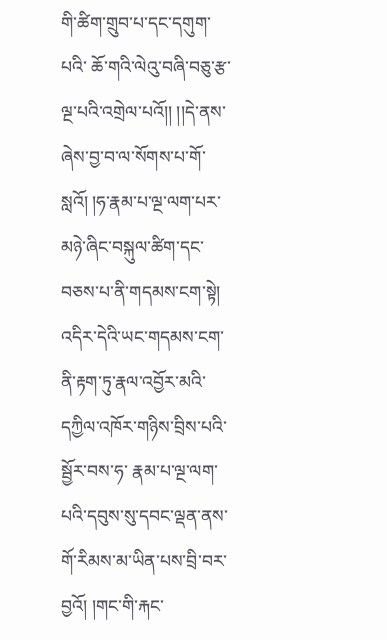གི་ཚིག་གྲུབ་པ་དང་དགུག་པའི་ ཆོ་གའི་ལེའུ་བཞི་བཅུ་རྩ་ལྔ་པའི་འགྲེལ་པའོ།། །།དེ་ནས་ཞེས་བྱ་བ་ལ་སོགས་པ་གོ་སླའོ། །ཧ་རྣམ་པ་ལྔ་ལག་པར་མཉེ་ཞིང་བསྐུལ་ཚིག་དང་བཅས་པ་ནི་གདམས་ངག་སྟེ། འདིར་དེའི་ཡང་གདམས་ངག་ནི་རྟག་ཏུ་རྣལ་འབྱོར་མའི་དཀྱིལ་འཁོར་གཉིས་བྲིས་པའི་སྦྱོར་བས་ཧ་ རྣམ་པ་ལྔ་ལག་པའི་དབུས་སུ་དབང་ལྡན་ནས་གོ་རིམས་མ་ཡིན་པས་བྲི་བར་བྱའོ། །གང་གི་རྐང་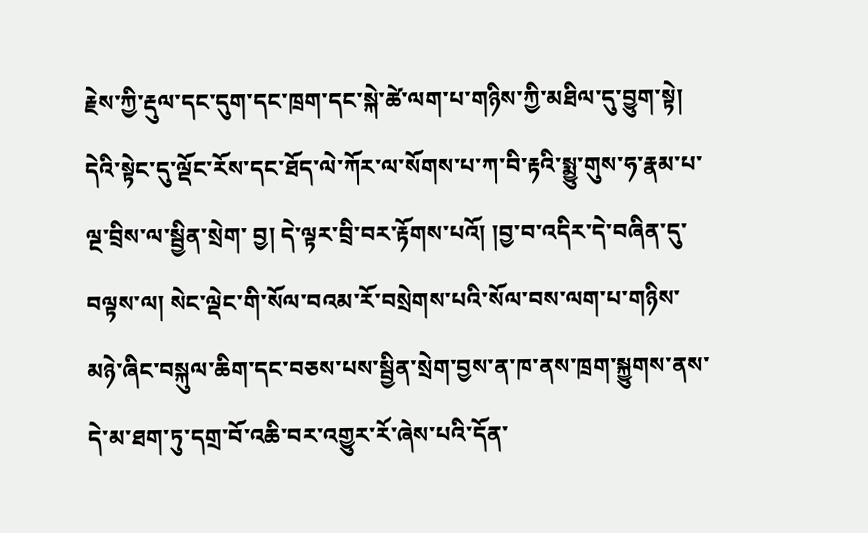རྗེས་ཀྱི་རྡུལ་དང་དུག་དང་ཁྲག་དང་སྐེ་ཚེ་ལག་པ་གཉིས་ཀྱི་མཐིལ་དུ་བྱུག་སྟེ། དེའི་སྟེང་དུ་ལྡོང་རོས་དང་ཐོད་ལེ་ཀོར་ལ་སོགས་པ་ཀ་བི་རྟའི་སྨྱུ་གུས་ཧ་རྣམ་པ་ལྔ་བྲིས་ལ་སྦྱིན་སྲེག་ བྱ། དེ་ལྟར་བྲི་བར་རྟོགས་པའོ། །བྱ་བ་འདིར་དེ་བཞིན་དུ་བལྟས་ལ། སེང་ལྡེང་གི་སོལ་བའམ་རོ་བསྲེགས་པའི་སོལ་བས་ལག་པ་གཉིས་མཉེ་ཞིང་བསྐུལ་ཆིག་དང་བཅས་པས་སྦྱིན་སྲེག་བྱས་ན་ཁ་ནས་ཁྲག་སྐྱུགས་ནས་དེ་མ་ཐག་ཏུ་དགྲ་བོ་འཆི་བར་འགྱུར་རོ་ཞེས་པའི་དོན་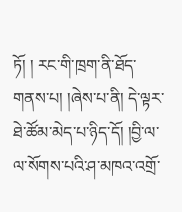ཏོ། ། རང་གི་ཁྲག་ནི་ཐོད་གནས་པ། །ཞེས་པ་ནི། དེ་ལྟར་ཐེ་ཚོམ་མེད་པ་ཉིད་དོ། །བྱི་ལ་ལ་སོགས་པའི་ཤ་མཁའ་འགྲོ་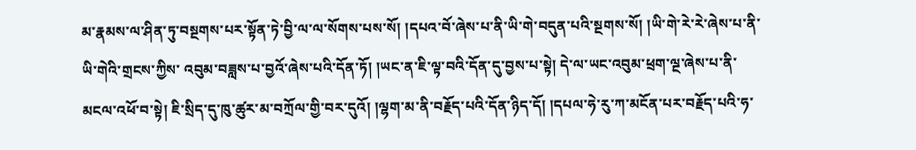མ་རྣམས་ལ་ཤིན་ཏུ་བསྔགས་པར་སྟོན་ཏེ་བྱི་ལ་ལ་སོགས་པས་སོ། །དཔའ་བོ་ཞེས་པ་ནི་ཡི་གེ་བདུན་པའི་སྔགས་སོ། །ཡི་གེ་རེ་རེ་ཞེས་པ་ནི་ཡི་གེའི་གྲངས་ཀྱིས་ འབུམ་བཟླས་པ་བྱའོ་ཞེས་པའི་དོན་ཏོ། །ཡང་ན་ཇི་ལྟ་བའི་དོན་དུ་བྱས་པ་སྟེ། དེ་ལ་ཡང་འབུམ་ཕྲག་ལྔ་ཞེས་པ་ནི་མངལ་འཕོ་བ་སྟེ། ཇི་སྲིད་དུ་ཁུ་ཚུར་མ་བཀྲོལ་གྱི་བར་དུའོ། །ལྷག་མ་ནི་བརྗོད་པའི་དོན་ཉིད་དོ། །དཔལ་ཧེ་རུ་ཀ་མངོན་པར་བརྗོད་པའི་ཧ་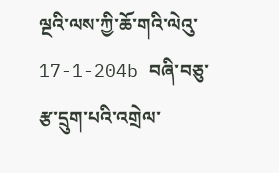ལྔའི་ལས་ཀྱི་ཆོ་གའི་ལེའུ་ 17-1-204b བཞི་བཅུ་རྩ་དྲུག་པའི་འགྲེལ་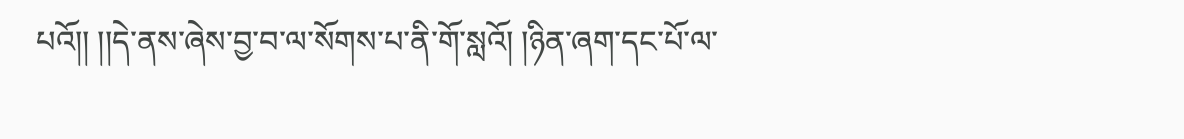པའོ།། །།དེ་ནས་ཞེས་བྱ་བ་ལ་སོགས་པ་ནི་གོ་སླའོ། །ཉིན་ཞག་དང་པོ་ལ་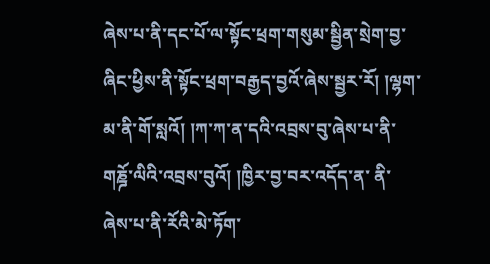ཞེས་པ་ནི་དང་པོ་ལ་སྟོང་ཕྲག་གསུམ་སྦྱིན་སྲེག་བྱ་ཞིང་ཕྱིས་ནི་སྟོང་ཕྲག་བརྒྱད་བྱའོ་ཞེས་སྦྱར་རོ། །ལྷག་མ་ནི་གོ་སླའོ། །ཀ་ཀ་ན་དའི་འབྲས་བུ་ཞེས་པ་ནི་གཎྜོ་ལིའི་འབྲས་བུའོ། །ཁྱིར་བྱ་བར་འདོད་ན་ ནི་ཞེས་པ་ནི་རོའི་མེ་ཏོག་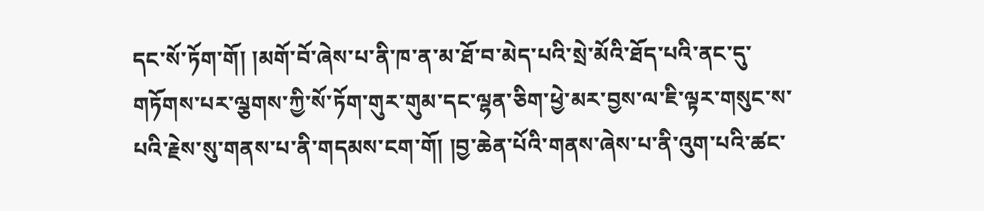དང་སོ་ཏོག་གོ། །མགོ་བོ་ཞེས་པ་ནི་ཁ་ན་མ་ཐོ་བ་མེད་པའི་སྲེ་མོའི་ཐོད་པའི་ནང་དུ་གཏོགས་པར་ལྕགས་ཀྱི་སོ་ཏོག་གུར་གུམ་དང་ལྷན་ཅིག་ཕྱེ་མར་བྱས་ལ་ཇི་ལྟར་གསུང་ས་པའི་རྗེས་སུ་གནས་པ་ནི་གདམས་ངག་གོ། །བྱ་ཆེན་པོའི་གནས་ཞེས་པ་ནི་འུག་པའི་ཚང་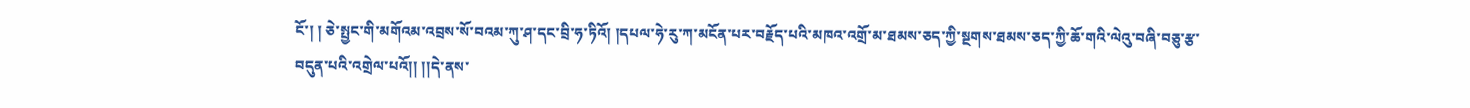ངོ་། ། ཅེ་སྤྱང་གི་མགོའམ་འབྲས་སོ་བའམ་ཀུ་ཤ་དང་བྲི་ཧ་ཏིའོ། །དཔལ་ཧེ་རུ་ཀ་མངོན་པར་བརྗོད་པའི་མཁའ་འགྲོ་མ་ཐམས་ཅད་ཀྱི་སྔགས་ཐམས་ཅད་ཀྱི་ཆོ་གའི་ལེའུ་བཞི་བཅུ་རྩ་བདུན་པའི་འགྲེལ་པའོ།། །།དེ་ནས་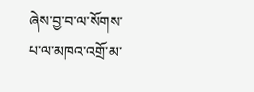ཞེས་བྱ་བ་ལ་སོགས་པ་ལ་མཁའ་འགྲོ་མ་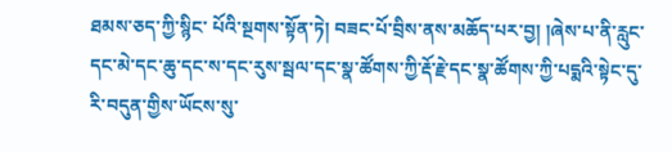ཐམས་ཅད་ཀྱི་སྙིང་ པོའི་སྔགས་སྟོན་ཏེ། བཟང་པོ་བྲིས་ནས་མཆོད་པར་བྱ། །ཞེས་པ་ནི་རླུང་དང་མེ་དང་ཆུ་དང་ས་དང་རུས་སྦལ་དང་སྣ་ཚོགས་ཀྱི་རྡོ་རྗེ་དང་སྣ་ཚོགས་ཀྱི་པདྨའི་སྟེང་དུ་རི་བདུན་གྱིས་ཡོངས་སུ་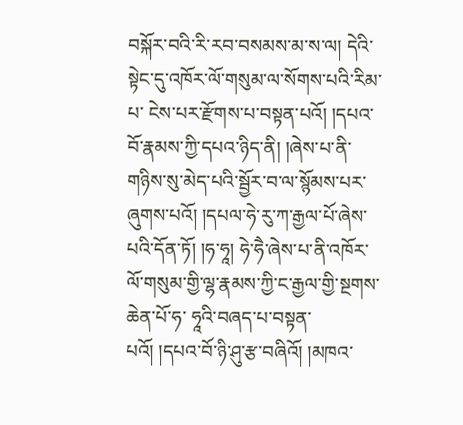བསྐོར་བའི་རི་རབ་བསམས་མ་ས་ལ། དེའི་སྟེང་དུ་འཁོར་ལོ་གསུམ་ལ་སོགས་པའི་རིམ་པ་ ངེས་པར་རྫོགས་པ་བསྟན་པའོ། །དཔའ་བོ་རྣམས་ཀྱི་དཔའ་ཉིད་ནི། །ཞེས་པ་ནི་གཉིས་སུ་མེད་པའི་སྦྱོར་བ་ལ་སྙོམས་པར་ཞུགས་པའོ། །དཔལ་ཧེ་རུ་ཀ་རྒྱལ་པོ་ཞེས་པའི་དོན་ཏོ། །ཧ་ཧཱ། ཧེ་ཧཻ་ཞེས་པ་ནི་འཁོར་ལོ་གསུམ་གྱི་ལྷ་རྣམས་ཀྱི་ང་རྒྱལ་གྱི་སྔགས་ཆེན་པོ་ཧ་ ཧཱའི་བཞད་པ་བསྟན་པའོ། །དཔའ་བོ་ཉི་ཤུ་རྩ་བཞིའོ། །མཁའ་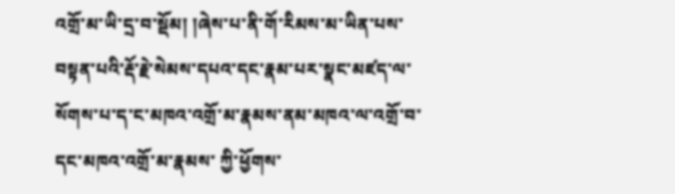འགྲོ་མ་ཡི་དྲ་བ་སྡོམ། །ཞེས་པ་ནི་གོ་རིམས་མ་ཡིན་པས་བསྟན་པའི་རྡོ་རྗེ་སེམས་དཔའ་དང་རྣམ་པར་སྣང་མཛད་ལ་སོགས་པ་ད་ང་མཁའ་འགྲོ་མ་རྣམས་ནམ་མཁའ་ལ་འགྲོ་བ་དང་མཁའ་འགྲོ་མ་རྣམས་ ཀྱི་ཕྱོགས་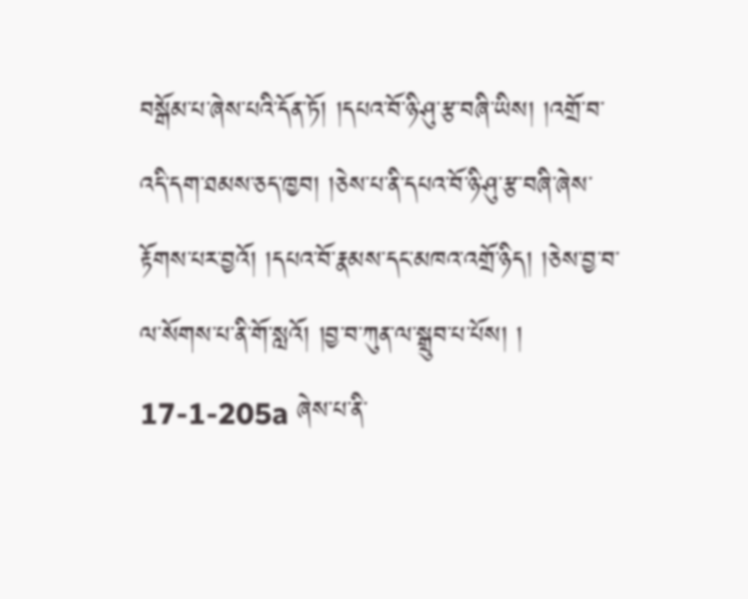བསྒོམ་པ་ཞེས་པའི་དོན་ཏོ། །དཔའ་བོ་ཉི་ཤུ་རྩ་བཞི་ཡིས། །འགྲོ་བ་འདི་དག་ཐམས་ཅད་ཁྱབ། །ཅེས་པ་ནི་དཔའ་བོ་ཉི་ཤུ་རྩ་བཞི་ཞེས་རྟོགས་པར་བྱའོ། །དཔའ་བོ་རྣམས་དང་མཁའ་འགྲོ་ཉིད། །ཅེས་བྱ་བ་ལ་སོགས་པ་ནི་གོ་སླའོ། །བྱ་བ་ཀུན་ལ་སྒྲུབ་པ་པོས། ། 17-1-205a ཞེས་པ་ནི་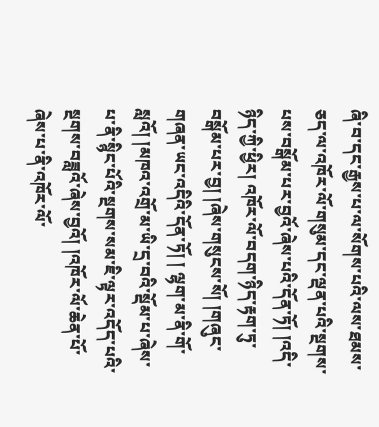ཞི་བ་དང་རྒྱས་པ་ལ་སོགས་པའི་ལས་ཐམས་ཅད་ལ་འཁོར་ལོ་གསུམ་དང་ལྡན་པའི་སྔགས་པས་བསྒོམ་པར་བྱའོ་ཞེས་པའི་དོན་ཏོ། །འདི་ཉིད་ཀྱི་ཕྱིར། འཁོར་ལོ་བདག་ཉིད་རྟག་ཏུ་བསྒོམ་པར་བྱ། །ཞེས་གསུངས་སོ། །གཞུང་གཞན་ཡང་འདིའི་དོན་ཏོ། ། ལྷག་མ་ནི་གོ་སླའོ། །མཁའ་འགྲོ་མ་ཡི་དྲ་བའི་སྡོམ་པ་ཞེས་པ་ནི་སྙིང་པོའི་སྔགས་སམ་ཇི་ལྟར་འདོད་པའི་སྔགས་བཟླའོ་ཞེས་བྱའོ། །འཁོར་ལོ་ཆེན་པོ་ཞེས་པ་ནི་འཁོར་ལོ་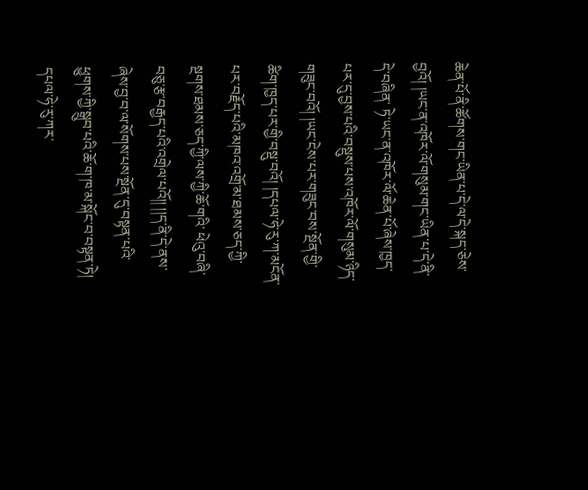ཆེན་པོ་ནི་ཚོགས་གང་ཡིན་པ་དེ་ལ་དེ་སྐད་ཅེས་བྱའོ། །ཡང་ན་འཁོར་ལོ་གསུམ་གང་ཡིན་པ་དེ་ནི་དེ་བཞིན་ ཏེ་ཡང་ན་འཁོར་ལོ་ཆེན་པོ་ཞེས་ཁྱད་པར་དུ་བྱས་པའི་བསྡུས་པས་འཁོར་ལོ་གསུམ་ཉིད་གཟུང་བའོ། །ཡང་ངེས་པར་གཟུང་བས་སྔོན་གྱི་ཚིག་ཁྱད་པར་གྱི་བསྡུ་བའོ། །དཔལ་ཧེ་རུ་ཀ་མངོན་པར་བརྗོད་པའི་མཁའ་འགྲོ་མ་ཐམས་ཅད་ཀྱི་སྔགས་ཐམས་ཅད་ཀྱི་ལས་ཀྱི་ཆོ་གའི་ ཕེའུ་བཞི་བཅུ་རྩ་བརྒྱད་པའི་འགྲེལ་པའོ།། །།ད་ནི་དེ་ནས་ཞེས་བྱ་བ་ལ་སོགས་པས་སྔོན་དུ་བསྟན་པའི་ཕྱུགས་ཀྱི་སྒྲུབ་པའི་ཆོ་ག་ཁ་མ་སྐོང་བ་བསྟན་ཏེ། དཔལ་ཧེ་རུ་ཀར་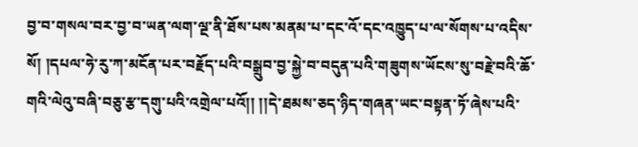བྱ་བ་གསལ་བར་བྱ་བ་ཡན་ལག་ལྔ་ནི་ཐོས་པས་མནམ་པ་དང་འོ་དང་འཁྱུད་པ་ལ་སོགས་པ་འདིས་ སོ། །དཔལ་ཧེ་རུ་ཀ་མངོན་པར་བརྗོད་པའི་བསྒྲུབ་བྱ་སྐྱེ་བ་བདུན་པའི་གཟུགས་ཡོངས་སུ་བརྗེ་བའི་ཆོ་གའི་ལེའུ་བཞི་བཅུ་རྩ་དགུ་པའི་འགྲེལ་པའོ།། །།དེ་ཐམས་ཅད་ཉིད་གཞན་ཡང་བསྟན་ཏོ་ཞེས་པའི་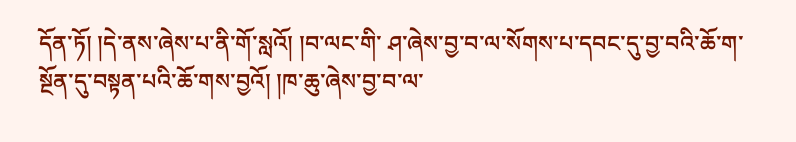དོན་ཏོ། །དེ་ནས་ཞེས་པ་ནི་གོ་སླའོ། །བ་ལང་གི་ ཤ་ཞེས་བྱ་བ་ལ་སོགས་པ་དབང་དུ་བྱ་བའི་ཆོ་ག་སྔོན་དུ་བསྟན་པའི་ཆོ་གས་བྱའོ། །ཁ་ཆུ་ཞེས་བྱ་བ་ལ་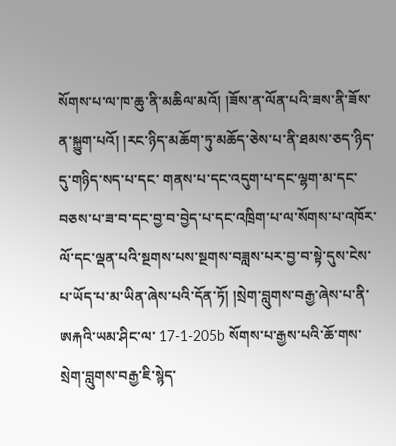སོགས་པ་ལ་ཁ་ཆུ་ནི་མཆིལ་མའོ། །ཟོས་ན་ལོན་པའི་ཟས་ནི་ཟོས་ན་སྐྱུག་པའོ། །རང་ཉིད་མཆོག་ཏུ་མཆོད་ཅེས་པ་ནི་ཐམས་ཅད་ཉིད་དུ་གཉིད་སད་པ་དང་ གནས་པ་དང་འདུག་པ་དང་ལྷག་མ་དང་བཅས་པ་ཟ་བ་དང་བྱ་བ་བྱེད་པ་དང་འཁྲིག་པ་ལ་སོགས་པ་འཁོར་ལོ་དང་ལྡན་པའི་སྔགས་པས་སྔགས་བཟླས་པར་བྱ་བ་སྟེ་དུས་ངེས་པ་ཡོད་པ་མ་ཡིན་ཞེས་པའི་དོན་ཏོ། །སྲེག་བླུགས་བརྒྱ་ཞེས་པ་ནི་ཨརྐའི་ཡམ་ཤིང་ལ་ 17-1-205b སོགས་པ་རྒྱས་པའི་ཆོ་གས་སྲེག་བླུགས་བརྒྱ་ཇི་སྙེད་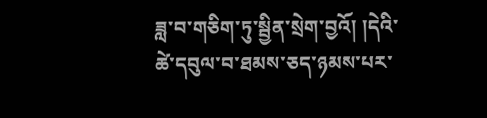ཟླ་བ་གཅིག་ཏུ་སྦྱིན་སྲེག་བྱའོ། །དེའི་ཚེ་དབུལ་བ་ཐམས་ཅད་ཉམས་པར་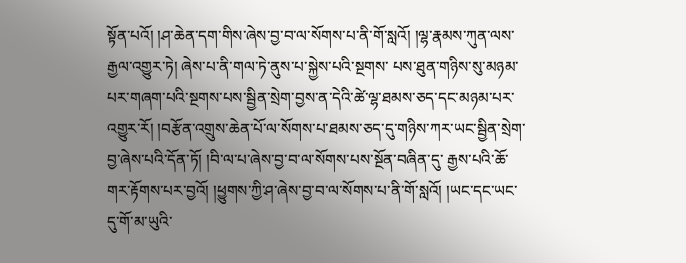སྟོན་པའོ། །ཤ་ཆེན་དག་གིས་ཞེས་བྱ་བ་ལ་སོགས་པ་ནི་གོ་སླའོ། །ལྷ་རྣམས་ཀུན་ལས་རྒྱལ་འགྱུར་ཏེ། ཞེས་པ་ནི་གལ་ཏེ་ནུས་པ་སྐྱེས་པའི་སྔགས་ པས་ཐུན་གཉིས་སུ་མཉམ་པར་གཞག་པའི་སྔགས་པས་སྦྱིན་སྲེག་བྱས་ན་དེའི་ཚེ་ལྷ་ཐམས་ཅད་དང་མཉམ་པར་འགྱུར་རོ། །བརྩོན་འགྲུས་ཆེན་པོ་ལ་སོགས་པ་ཐམས་ཅད་དུ་གཉིས་ཀར་ཡང་སྦྱིན་སྲེག་བྱ་ཞེས་པའི་དོན་ཏོ། །བི་ལ་པ་ཞེས་བྱ་བ་ལ་སོགས་པས་སྔོན་བཞིན་དུ་ རྒྱས་པའི་ཆོ་གར་རྟོགས་པར་བྱའོ། །ཕྱུགས་ཀྱི་ཤ་ཞེས་བྱ་བ་ལ་སོགས་པ་ནི་གོ་སླའོ། །ཡང་དང་ཡང་དུ་གོ་མ་ཡུའི་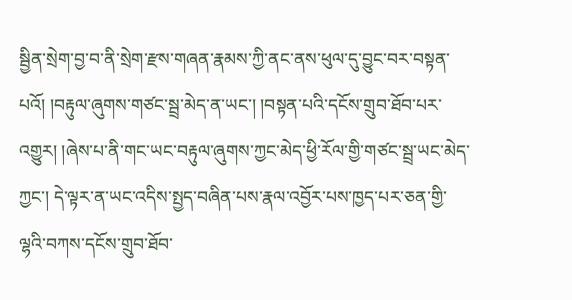སྦྱིན་སྲེག་བྱ་བ་ནི་སྲེག་རྫས་གཞན་རྣམས་ཀྱི་ནང་ནས་ཕུལ་དུ་བྱུང་བར་བསྟན་པའོ། །བརྟུལ་ཞུགས་གཙང་སྦྲ་མེད་ན་ཡང་། །བསྟན་པའི་དངོས་གྲུབ་ཐོབ་པར་ འགྱུར། །ཞེས་པ་ནི་གང་ཡང་བརྟུལ་ཞུགས་ཀྱང་མེད་ཕྱི་རོལ་གྱི་གཙང་སྦྲ་ཡང་མེད་ཀྱང་། དེ་ལྟར་ན་ཡང་འདིས་སྤྱད་བཞིན་པས་རྣལ་འབྱོར་པས་ཁྱད་པར་ཅན་གྱི་ལྷའི་བཀས་དངོས་གྲུབ་ཐོབ་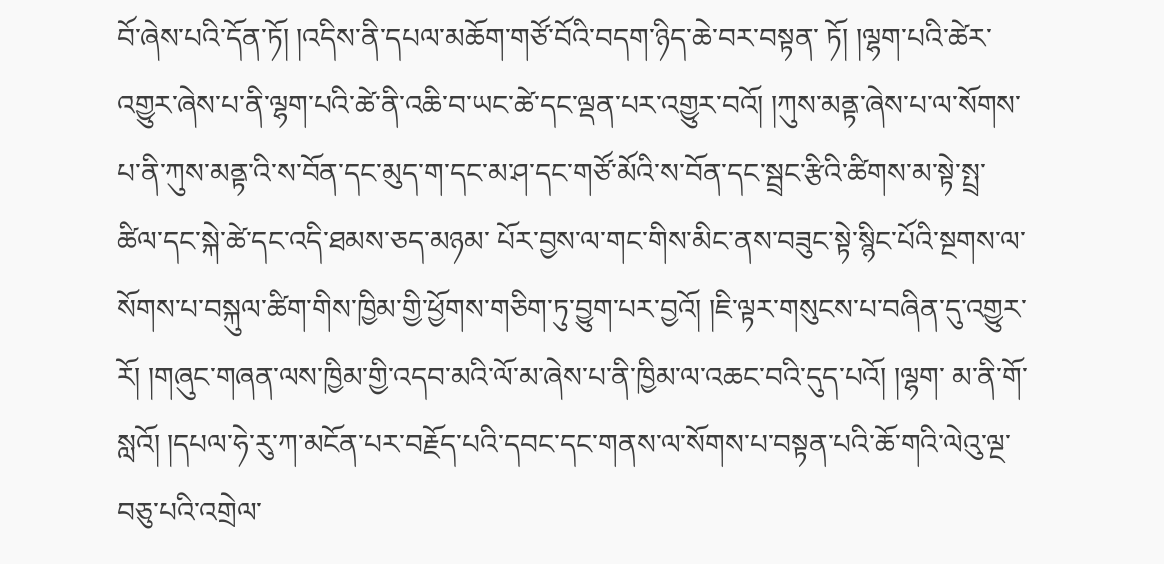བོ་ཞེས་པའི་དོན་ཏོ། །འདིས་ནི་དཔལ་མཆོག་གཙོ་བོའི་བདག་ཉིད་ཆེ་བར་བསྟན་ ཏོ། །ལྷག་པའི་ཚེར་འགྱུར་ཞེས་པ་ནི་ལྷག་པའི་ཚེ་ནི་འཆི་བ་ཡང་ཚེ་དང་ལྡན་པར་འགྱུར་བའོ། །ཀུས་མནྟ་ཞེས་པ་ལ་སོགས་པ་ནི་ཀུས་མནྟ་འི་ས་བོན་དང་མུད་ག་དང་མ་ཤ་དང་གཙོ་མོའི་ས་བོན་དང་སྦྲང་རྩིའི་ཚིགས་མ་སྟེ་སྤྲ་ཚིལ་དང་སྐེ་ཚེ་དང་འདི་ཐམས་ཅད་མཉམ་ པོར་བྱས་ལ་གང་གིས་མིང་ནས་བཟུང་སྟེ་སྙིང་པོའི་སྔགས་ལ་སོགས་པ་བསྐུལ་ཚིག་གིས་ཁྱིམ་གྱི་ཕྱོགས་གཅིག་ཏུ་བྱུག་པར་བྱའོ། །ཇི་ལྟར་གསུངས་པ་བཞིན་དུ་འགྱུར་རོ། །གཞུང་གཞན་ལས་ཁྱིམ་གྱི་འདབ་མའི་ལོ་མ་ཞེས་པ་ནི་ཁྱིམ་ལ་འཆང་བའི་དུད་པའོ། །ལྷག་ མ་ནི་གོ་སླའོ། །དཔལ་ཧེ་རུ་ཀ་མངོན་པར་བརྗོད་པའི་དབང་དང་གནས་ལ་སོགས་པ་བསྟན་པའི་ཆོ་གའི་ལེའུ་ལྔ་བཅུ་པའི་འགྲེལ་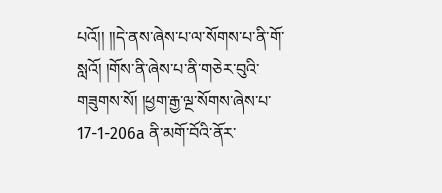པའོ།། །།དེ་ནས་ཞེས་པ་ལ་སོགས་པ་ནི་གོ་སླའོ། །གོས་ནི་ཞེས་པ་ནི་གཅེར་བུའི་གཟུགས་སོ། །ཕྱག་རྒྱ་ལྔ་སོགས་ཞེས་པ་ 17-1-206a ནི་མགོ་བོའི་ནོར་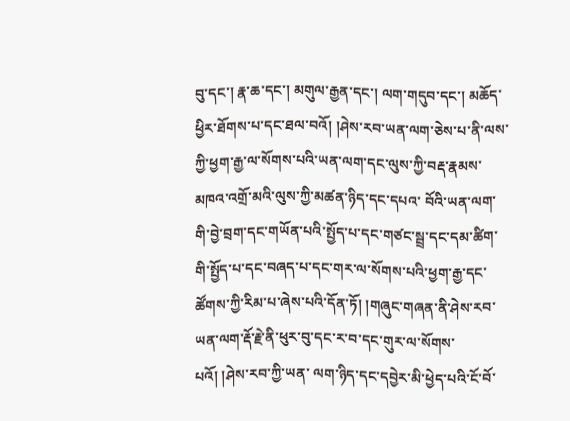བུ་དང་། རྣ་ཆ་དང་། མགུལ་རྒྱན་དང་། ལག་གདུབ་དང་། མཆོད་ཕྱིར་ཐོགས་པ་དང་ཐལ་བའོ། །ཤེས་རབ་ཡན་ལག་ཅེས་པ་ནི་ལས་ཀྱི་ཕྱག་རྒྱ་ལ་སོགས་པའི་ཡན་ལག་དང་ལུས་ཀྱི་བརྡ་རྣམས་མཁའ་འགྲོ་མའི་ལུས་ཀྱི་མཚན་ཉིད་དང་དཔའ་ བོའི་ཡན་ལག་གི་བྱེ་བྲག་དང་གཡོན་པའི་སྤྱོད་པ་དང་གཙང་སྦྲ་དང་དམ་ཚིག་གི་སྤྱོད་པ་དང་བཞད་པ་དང་གར་ལ་སོགས་པའི་ཕྱག་རྒྱ་དང་ཚོགས་ཀྱི་རིམ་པ་ཞེས་པའི་དོན་ཏོ། །གཞུང་གཞན་ནི་ཤེས་རབ་ཡན་ལག་རྡོ་རྗེ་ནི་ཕུར་བུ་དང་ར་བ་དང་གུར་ལ་སོགས་པའོ། །ཤེས་རབ་ཀྱི་ཡན་ ལག་ཉིད་དང་དབྱེར་མི་ཕྱེད་པའི་ངོ་བོ་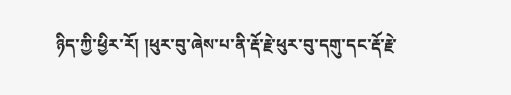ཉིད་ཀྱི་ཕྱིར་རོ། །ཕུར་བུ་ཞེས་པ་ནི་རྡོ་རྗེ་ཕུར་བུ་དགུ་དང་རྡོ་རྗེ་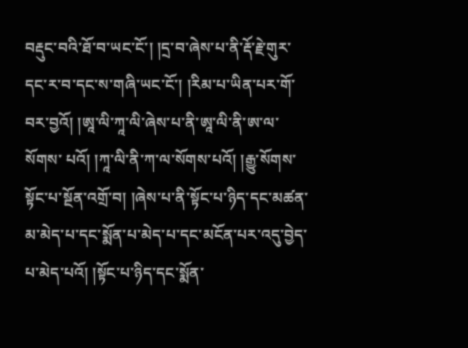བརྡུང་བའི་ཐོ་བ་ཡང་ངོ་། །དྲ་བ་ཞེས་པ་ནི་རྡོ་རྗེ་གུར་དང་ར་བ་དང་ས་གཞི་ཡང་ངོ་། །རིམ་པ་ཡིན་པར་གོ་བར་བྱའོ། །ཨཱ་ལི་ཀཱ་ལི་ཞེས་པ་ནི་ཨཱ་ལི་ནི་ཨ་ལ་སོགས་ པའོ། །ཀཱ་ལི་ནི་ཀ་ལ་སོགས་པའོ། །རྒྱུ་སོགས་སྟོང་པ་སྔོན་འགྲོ་བ། །ཞེས་པ་ནི་སྟོང་པ་ཉིད་དང་མཚན་མ་མེད་པ་དང་སྨོན་པ་མེད་པ་དང་མངོན་པར་འདུ་བྱེད་པ་མེད་པའོ། །སྟོང་པ་ཉིད་དང་སྨོན་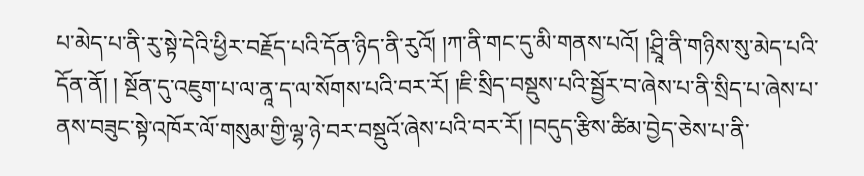པ་མེད་པ་ནི་རུ་སྟེ་དེའི་ཕྱིར་བརྗོད་པའི་དོན་ཉིད་ནི་རུའོ། །ཀ་ནི་གང་དུ་མི་གནས་པའོ། །ཤྲཱི་ནི་གཉིས་སུ་མེད་པའི་དོན་ནོ། ། སྔོན་དུ་འཇུག་པ་ལ་ནཱ་ད་ལ་སོགས་པའི་བར་རོ། །ཇི་སྲིད་བསྡུས་པའི་སྦྱོར་བ་ཞེས་པ་ནི་སྲིད་པ་ཞེས་པ་ནས་བཟུང་སྟེ་འཁོར་ལོ་གསུམ་གྱི་ལྷ་ཉེ་བར་བསྡུའོ་ཞེས་པའི་བར་རོ། །བདུད་རྩིས་ཚིམ་བྱེད་ཅེས་པ་ནི་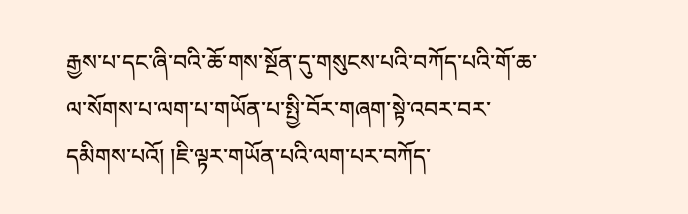རྒྱས་པ་དང་ཞི་བའི་ཆོ་གས་སྔོན་དུ་གསུངས་པའི་བཀོད་པའི་གོ་ཆ་ ལ་སོགས་པ་ལག་པ་གཡོན་པ་སྤྱི་བོར་གཞག་སྟེ་འབར་བར་དམིགས་པའོ། །ཇི་ལྟར་གཡོན་པའི་ལག་པར་བཀོད་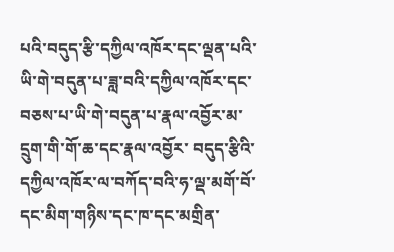པའི་བདུད་རྩི་དཀྱིལ་འཁོར་དང་ལྡན་པའི་ཡི་གེ་བདུན་པ་ཟླ་བའི་དཀྱིལ་འཁོར་དང་བཅས་པ་ཡི་གེ་བདུན་པ་རྣལ་འབྱོར་མ་དྲུག་གི་གོ་ཆ་དང་རྣལ་འབྱོར་ བདུད་རྩིའི་དཀྱིལ་འཁོར་ལ་བཀོད་བའི་ཧ་ལྡ་མགོ་བོ་དང་མིག་གཉིས་དང་ཁ་དང་མགྲིན་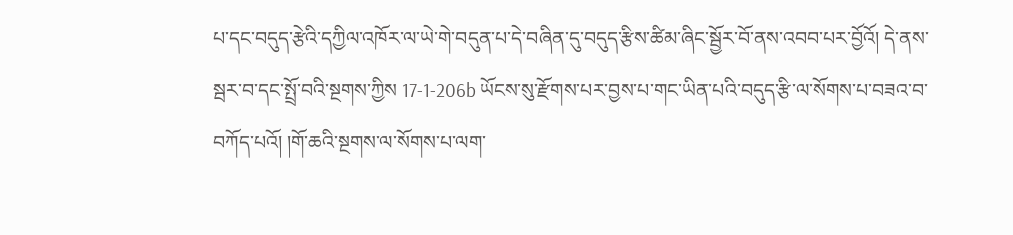པ་དང་བདུད་རྩེའི་དཀྱིལ་འཁོར་ལ་ཡེ་གེ་བདུན་པ་དེ་བཞིན་དུ་བདུད་རྩིས་ཚིམ་ཞིང་སྦྱོར་བོ་ནས་འབབ་པར་བྱོའོ། དེ་ནས་སྦར་བ་དང་སྤྲོ་བའི་སྔགས་ཀྱིས 17-1-206b ཡོངས་སུ་རྫོགས་པར་བྱས་པ་གང་ཡིན་པའི་བདུད་རྩི་ལ་སོགས་པ་བཟའ་བ་བཀོད་པའོ། །གོ་ཆའི་སྔགས་ལ་སོགས་པ་ལག་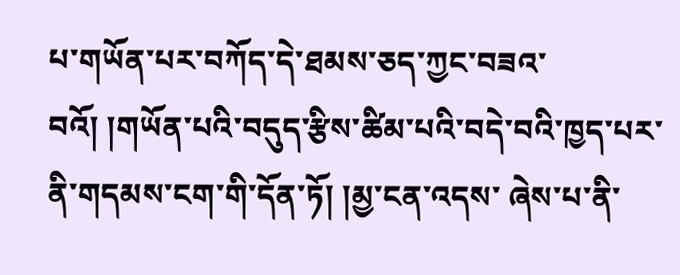པ་གཡོན་པར་བཀོད་དེ་ཐམས་ཅད་ཀྱང་བཟའ་བའོ། །གཡོན་པའི་བདུད་རྩིས་ཚིམ་པའི་བདེ་བའི་ཁྱད་པར་ནི་གདམས་ངག་གི་དོན་ཏོ། །མྱ་ངན་འདས་ ཞེས་པ་ནི་